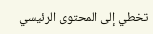تخطي إلى المحتوى الرئيسي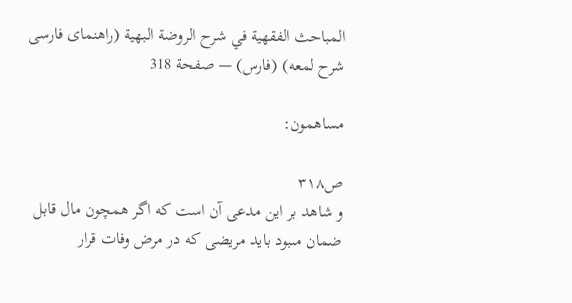المباحث الفقهية في شرح الروضة البهية (راهنماى فارسى شرح لمعه) (فارس) — صفحة 318

مساهمون:

ص٣١٨
و شاهد بر اين مدعى آن است كه اگر همچون مال قابل ضمان مىبود بايد مريضى كه در مرض وفات قرار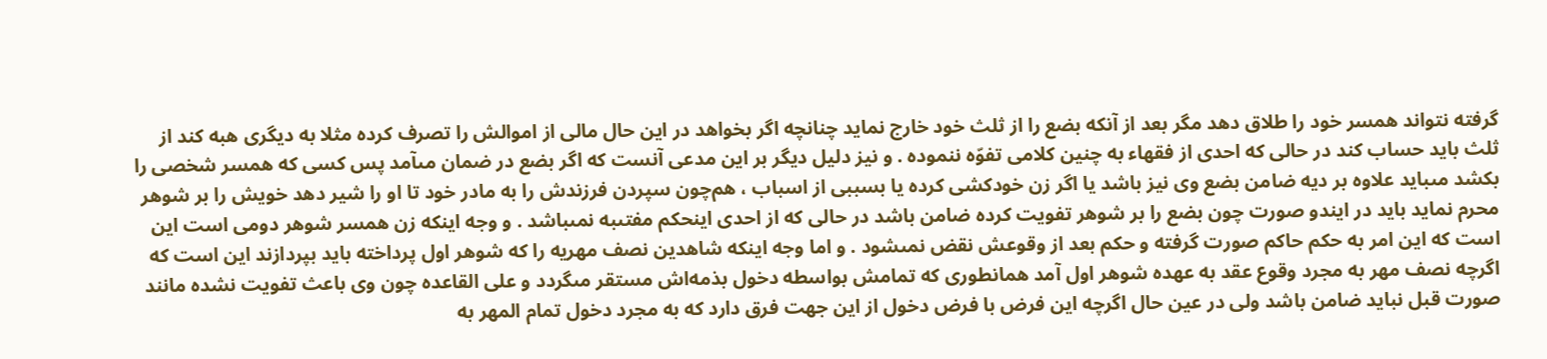گرفته نتواند همسر خود را طلاق دهد مگر بعد از آنكه بضع را از ثلث خود خارج نمايد چنانچه اگر بخواهد در اين حال مالى از اموالش را تصرف كرده مثلا به ديگرى هبه كند از ثلث بايد حساب كند در حالى كه احدى از فقهاء به چنين كلامى تفوّه ننموده . و نيز دليل ديگر بر اين مدعى آنست كه اگر بضع در ضمان مىآمد پس كسى كه همسر شخصى را بكشد مىبايد علاوه بر ديه ضامن بضع وى نيز باشد يا اگر زن خودكشى كرده يا بسببى از اسباب ، هم‌چون سپردن فرزندش را به مادر خود تا او را شير دهد خويش را بر شوهر محرم نمايد بايد در ايندو صورت چون بضع را بر شوهر تفويت كرده ضامن باشد در حالى كه از احدى اينحكم مفتىبه نمىباشد . و وجه اينكه زن همسر شوهر دومى است اين است كه اين امر به حكم حاكم صورت گرفته و حكم بعد از وقوعش نقض نمىشود . و اما وجه اينكه شاهدين نصف مهريه را كه شوهر اول پرداخته بايد بپردازند اين است كه اگرچه نصف مهر به مجرد وقوع عقد به عهده شوهر اول آمد همانطورى كه تمامش بواسطه دخول بذمه‌اش مستقر مىگردد و على القاعده چون وى باعث تفويت نشده مانند صورت قبل نبايد ضامن باشد ولى در عين حال اگرچه اين فرض با فرض دخول از اين جهت فرق دارد كه به مجرد دخول تمام المهر به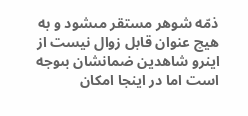ذمّه شوهر مستقر مىشود و به هيچ عنوان قابل زوال نيست از اينرو شاهدين ضمانشان بىوجه است اما در اينجا امكان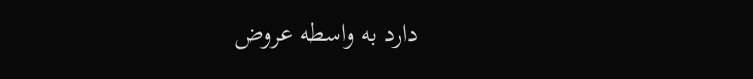دارد به واسطه عروض